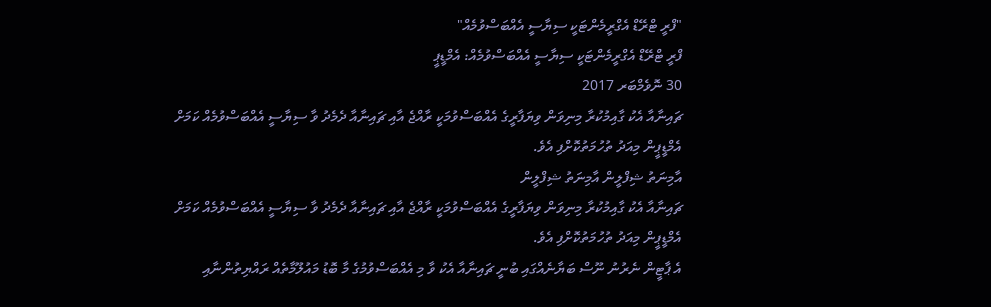"ފްރީ ޓްރޭޑް އެގްރީމެންޓަކީ ސިޔާސީ އެއްބަސްވުމެއް"
ފްރީ ޓްރޭޑް އެގްރީމެންޓަކީ ސިޔާސީ އެއްބަސްވުމެއް: އެމްޑީޕީ
30 ނޮވެމްބަރ 2017
ޗައިނާއާ އެކު ގާއިމުކުރާ މިނިވަން ވިޔަފާރީގެ އެއްބަސްވުމަކީ ރާއްޖެ އާއި ޗައިނާއާ ދެމެދު ވާ ސިޔާސީ އެއްބަސްވުމެއް ކަމަށް އެމްޑީޕީން މިއަދު ތުހުމަތުކޮށްފި އެވެ.
އާމިނަތު ޝިފްލީން އާމިނަތު ޝިފްލީން
ޗައިނާއާ އެކު ގާއިމުކުރާ މިނިވަން ވިޔަފާރީގެ އެއްބަސްވުމަކީ ރާއްޖެ އާއި ޗައިނާއާ ދެމެދު ވާ ސިޔާސީ އެއްބަސްވުމެއް ކަމަށް އެމްޑީޕީން މިއަދު ތުހުމަތުކޮށްފި އެވެ.
އެ ޕާޓީން ނެރުނު ނޫސް ބަޔާނެއްގައި ބުނީ ޗައިނާއާ އެކު ވާ މި އެއްބަސްވުމުގެ މާ ބޮޑު މައުލޫމާތެއް ރައްޔިތުންނާއި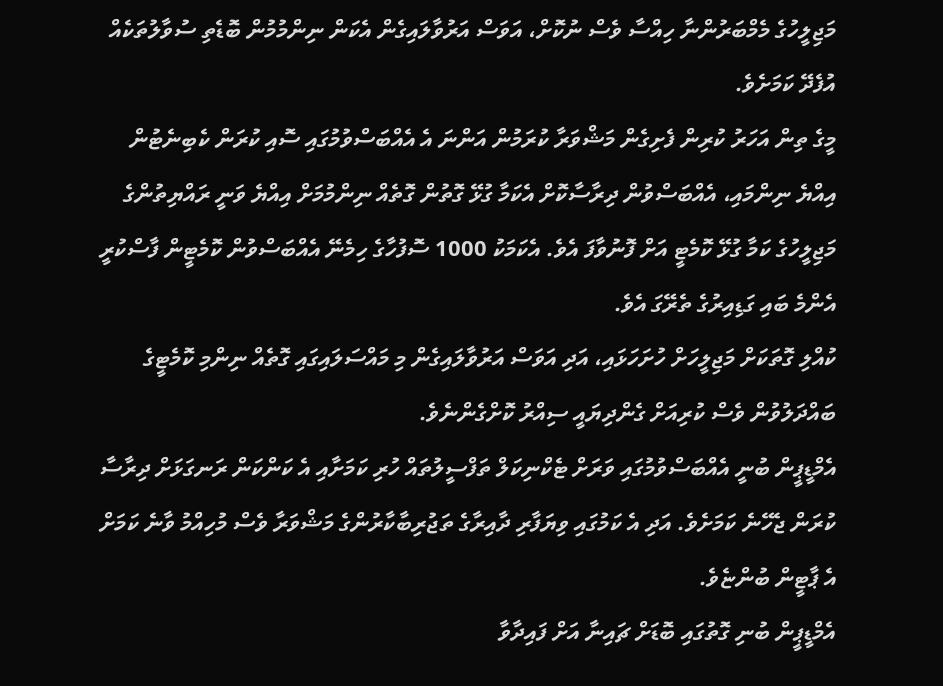މަޖިލީހުގެ މެމްބަރުންނާ ހިއްސާ ވެސް ނުކޮށް، އަވަސް އަރުވާލައިގެން އެކަން ނިންމުމުން ބޮޑެތި ސުވާލުތަކެއް އުފެދޭ ކަމަށެވެ.
މީގެ ތިން އަހަރު ކުރިން ފެށިގެން މަޝްވަރާ ކުރަމުން އަންނަ އެ އެއްބަސްވުމުގައި ސޮއި ކުރަން ކެބިނެޓުން އިއްޔެ ނިންމައި، އެއްބަސްވުން ދިރާސާކޮށް އެކަމާ ގުޅޭ ގޮތުން ގޮތެއް ނިންމުމަށް އިއްޔެ ވަނީ ރައްޔިތުންގެ މަޖިލީހުގެ ކަމާ ގުޅޭ ކޮމެޓީ އަށް ފޮނުވާފަ އެވެ. އެކަމަކު 1000 ސޮފުހާގެ ހިމެނޭ އެއްބަސްވުން ކޮމެޓީން ފާސްކުރީ އެންމެ ބައި ގަޑިއިރުގެ ތެރޭގަ އެވެ.
ކުއްލި ގޮތަކަށް މަޖިލީހަށް ހުށަހަޅައި، އަދި އަވަސް އަރުވާލައިގެން މި މައްސަލައިގައި ގޮތެއް ނިންމި ކޮމެޓީގެ ބައްދަލުވުން ވެސް ކުރިއަށް ގެންދިޔައީ ސިއްރު ކޮށްގެންނެވެ.
އެމްޑީޕީން ބުނީ އެއްބަސްވުމުގައި ވަރަށް ޓެކްނިކަލް ތަފްސީލުތައް ހުރި ކަމަށާއި އެ ކަންކަން ރަނގަޅަށް ދިރާސާ ކުރަން ޖެހޭނެ ކަމަށެވެ. އަދި އެ ކަމުގައި ވިޔަފާރި ދާއިރާގެ ތަޖުރިބާކާރުންގެ މަޝްވަރާ ވެސް މުހިއްމު ވާނެ ކަމަށް އެ ޕާޓީން ބުންޏެވެ.
އެމްޑީޕީން ބުނި ގޮތުގައި ބޮޑަށް ޗައިނާ އަށް ފައިދާވާ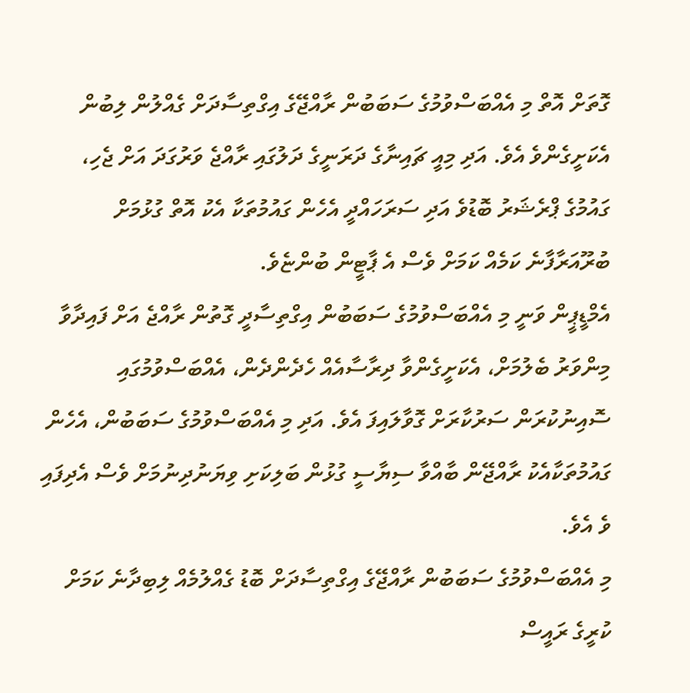ގޮތަށް އޮތް މި އެއްބަސްވުމުގެ ސަބަބުން ރާއްޖޭގެ އިގްތިސާދަށް ގެއްލުން ލިބުން އެކަށީގެންވެ އެވެ. އަދި މިއީ ޗައިނާގެ ދަރަނީގެ ދަލުގައި ރާއްޖެ ވަރުގަދަ އަށް ޖެހި، ގައުމުގެ ޕްރެޝަރު ބޮޑުވެ އަދި ސަރަހައްދީ އެހެން ގައުމުތަކާ އެކު އޮތް ގުޅުމަށް ބުރޫއަރާފާނެ ކަމެއް ކަމަށް ވެސް އެ ޕާޓީން ބުންޏެވެ.
އެމްޑީޕީން ވަނީ މި އެއްބަސްވުމުގެ ސަބަބުން އިގްތިސާދީ ގޮތުން ރާއްޖެ އަށް ފައިދާވާ މިންވަރު ބެލުމަށް، އެކަށީގެންވާ ދިރާސާއެއް ހެދެންދެން، އެއްބަސްވުމުގައި ސޮއިނުކުރަން ސަރުކާރަށް ގޮވާލައިފަ އެވެ. އަދި މި އެއްބަސްވުމުގެ ސަބަބުން، އެހެން ގައުމުތަކާއެކު ރާއްޖޭން ބާއްވާ ސިޔާސީ ގުޅުން ބަލިކަށި ވިޔަނުދިނުމަށް ވެސް އެދިފައި ވެ އެވެ.
މި އެއްބަސްވުމުގެ ސަބަބުން ރާއްޖޭގެ އިގްތިސާދަށް ބޮޑު ގެއްލުމެއް ލިބިދާނެ ކަމަށް ކުރީގެ ރައީސް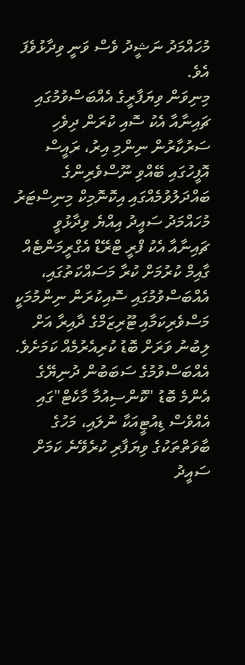މުހައްމަދު ނަޝީދު ވެސް ވަނީ ވިދާޅުވެފަ އެވެ.
މިނިވަން ވިޔަފާރީގެ އެއްބަސްވުމުގައި ޗައިނާއާ އެކު ސޮއި ކުރަން ދިވެހި ސަރުކާރުން ނިންމި އިރު، ރައީސް އޮފީހުގައި ބޭއްވި ނޫސްވެރިންގެ ބައްދަލުވުމެއްގައި އިކޮނޮމިކް މިނިސްޓަރު މުހައްމަދު ސައީދު އިއްޔެ ވިދާޅުވީ ޗައިނާއާ އެކު ފްރީ ޓްރޭޑް އެގްރީމަންޓެއް ގާއިމް ކުރުމަށް ކުރާ މަސައްކަތުގައި، އެއްބަސްވުމުގައި ސޮއިކުރަން ނިންމުމަކީ މަސްވެރިކަމާއި ޓޫރިޒަމްގެ ދާއިރާ އަށް ލިބުނު ވަރަށް ބޮޑު ކުރިއެރުމެއް ކަމަށެވެ. އެއްބަސްވުމުގެ ސަބަބުން ދުނިޔޭގެ އެންމެ ބޮޑު "ކޮންސިއުމާ މާކެޓް"ގައި އެއްވެސް ޑިއުޓީއަކާ ނުލައި، މަހުގެ ބާވަތްތަކުގެ ވިޔަފާރި ކުރެވޭނެ ކަމަށް ސައީދު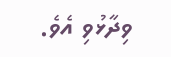ވިދާޅުވި އެވެ.